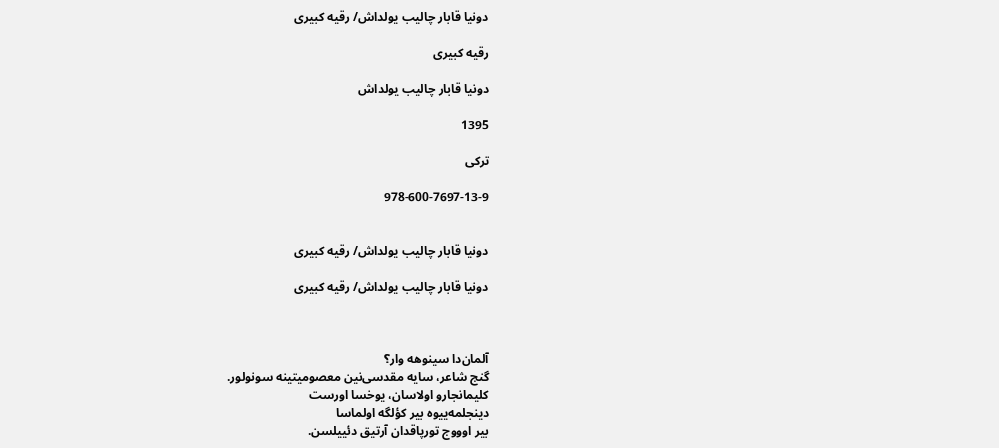دونیا قابار چالیب یولداش/ رقیه کبیری

رقیه کبیری

دونیا قابار چالیب یولداش

1395

ترکی

978-600-7697-13-9


دونیا قابار چالیب یولداش/ رقیه کبیری

دونیا قابار چالیب یولداش/ رقیه کبیری



آلمان‌دا سینوهه وار؟
گنج شاعر، سایه مقدسی‌نین معصومیتینه سونولور.
کلیمانجارو اولاسان، یوخسا اورست
دینجلمه‌ییوه بیر کؤلگه اولماسا
بیر اوووج تورپاقدان آرتیق دئییلسن.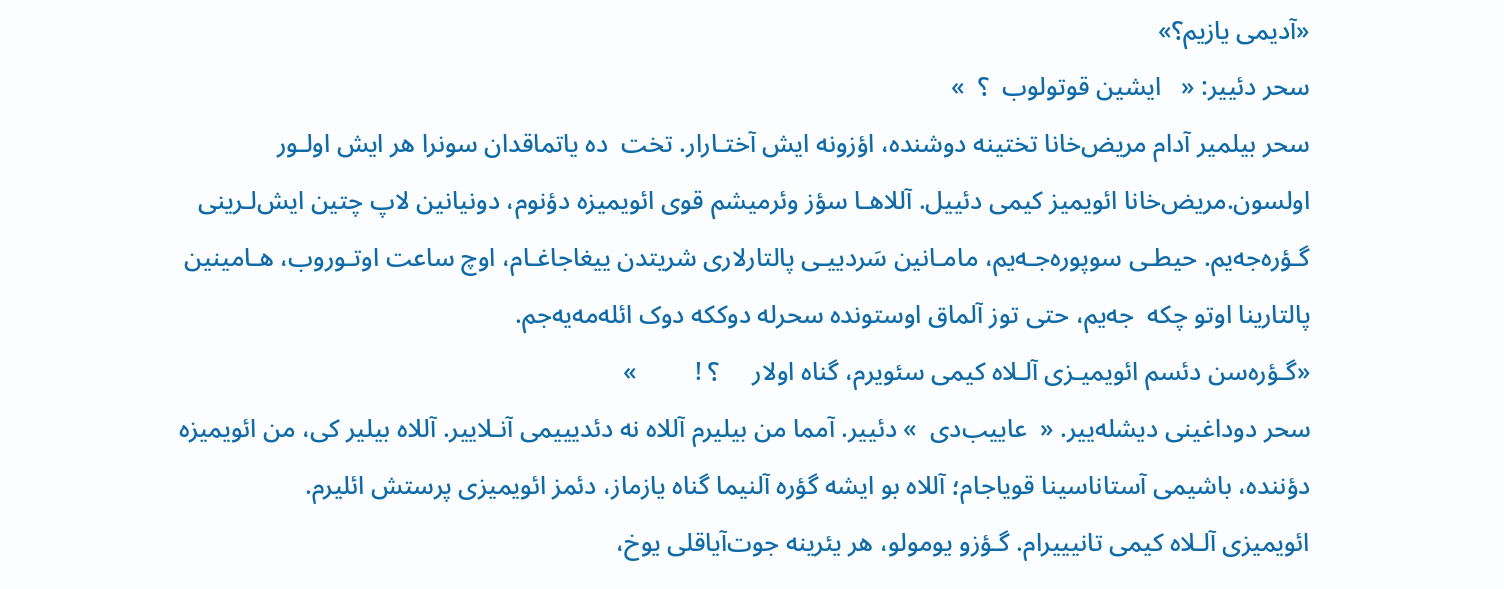«آدیمی یازیم؟»
سحر دئییر: «   ایشین قوتولوب  ؟  »
سحر بیلمیر آدام مریض‌خانا تختینه دوشنده، اؤزونه ایش آختـارار. تخت  ‌ده یاتماقدان سونرا هر ایش اولـور اولسون.مریض‌خانا ائویمیز کیمی دئییل. آللاهـا سؤز وئرمیشم قوی ائویمیزه دؤنوم، دونیانین لاپ چتین ایش‌لـرینی گـؤره‌جه‌یم. حیطـی سوپوره‌جـه‌یم، مامـانین سَردییـی پالتارلاری شریتدن ییغاجاغـام، اوچ ساعت اوتـوروب، هـامینین پالتارینا اوتو چکه  جه‌یم، حتی توز آلماق اوستونده سحرله دوککه دوک ائله‌مه‌یه‌جم.
«گـؤره‌سن دئسم ائویمیـزی آلـلاه کیمی سئویرم، گناه اولار     ؟ !         »
سحر دوداغینی دیشله‌ییر. «  عاییب‌دی  » دئییر. آمما من بیلیرم آللاه نه دئدیییمی آنـلاییر. آللاه بیلیر کی، من ائویمیزه دؤننده، باشیمی آستاناسینا قویاجام؛ آللاه بو ایشه گؤره آلنیما گناه یازماز، دئمز ائویمیزی پرستش ائلیرم.
ائویمیزی آلـلاه کیمی تانیییرام. گـؤزو یومولو، هر یئرینه جوت‌آیاقلی یوخ،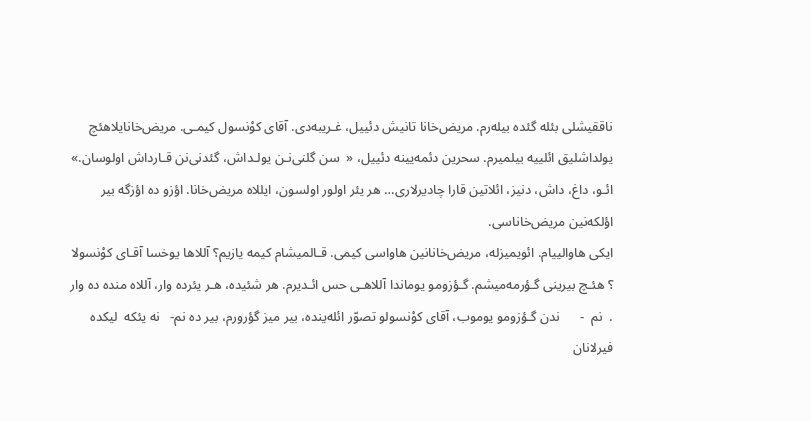ناققیشلی بئله گئده بیله‌رم. مریض‌خانا تانیش دئییل، غـریبه‌دی. آقای کوْنسول کیمـی. مریض‌خانایلاهئچ یولداشلیق ائلییه بیلمیرم. سحرین دئمه‌یینه دئییل، «  سن گلنی‌نـن یولـداش، گئدنی‌نن قـارداش اولوسان.» ائـو، داغ، داش، دنیز، ائلاتین قارا چادیرلاری… هر یئر اولور اولسون، ایللاه مریض‌خانا. اؤزو ده اؤزگه بیر اؤلکه‌نین مریض‌خاناسی.
ایکی هاوالییام. ائویمیزله، مریض‌خانانین هاواسی کیمی. قـالمیشام کیمه یازیم؟ آللاها یوخسا آقـای کوْنسولا   ؟ هئـچ بیرینی گـؤرمه‌میشم. گـؤزومو یوماندا آللاهـی حس ائـدیرم. هر شئیده، هـر یئرده وار، آللاه منده ده وار  .  نم  -      ندن گـؤزومو یوموب، آقای کوْنسولو تصوّر ائله‌ینده، بیر میز گؤرورم، بیر ده نم-   نه یئکه‌  لیکده فیرلانان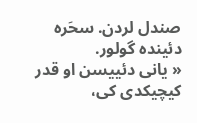صندل ‌لردن. سحَره دئینده گولور.
« یانی دئییسن او قدر کیچیکدی کی،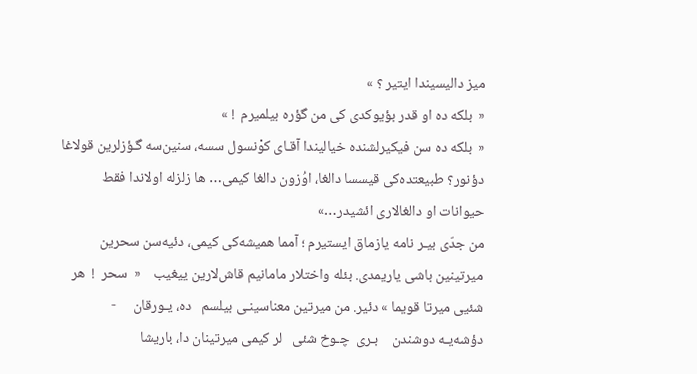میز دالیسیندا ایتیر ؟ »
«  بلکه ده او قدر بؤیوکدی کی من گؤره بیلمیرم  ! »
«  بلکه ده سن فیکیرلشنده خیالیندا آقـای کوْنسول سسه، سنین‌سه گـؤزلرین قولاغا دؤنور؟ طبیعتده‌کی قیسسا دالغا، اوُزون دالغا کیمی… ها زلزله اولاندا فقط حیوانات او دالغالاری ائشیدر…»
من جدّی بیـر نامه یازماق ایستیرم ؛ آمما همیشه‌کی کیمی، دئیه‌سن سحرین میرتینین باشی یاریمدی. بئله واختلار مامانیم قاش‌لارین ییغیب    «  سحر  !  هر شئیی میرتا قویما » دئیر. من میرتین معناسینـی بیلسم   ده، یـورقان     -     دؤشه‌یـه دوشندن    بـری  چـوخ شئی   لر کیمی میرتینان دا، باریشا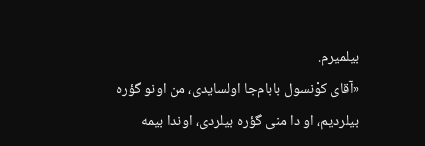بیلمیرم.
«آقای کوْنسول بابام‌جا اولسایدی، من اونو گؤره بیلردیم، او دا منی گؤره بیلردی، اوندا بیمه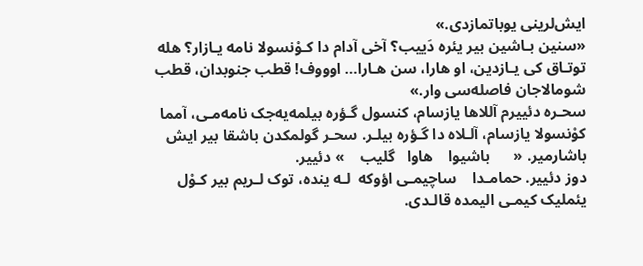ایش‌لرینی یوباتمازدی.»
«سنین بـاشین بیر یئره دَییب؟ آخی آدام دا کـوْنسولا نامه یـازار؟ هله توتـاق کی یـازدین، او هارا، سن هـارا… اوووف! قطب جنوبدان، قطب شومالاجان فاصله‌سی وار.»
سحـره دئییرم آللاها یازسام، کنسول گـؤره بیلمه‌یه‌جک نامه‌مـی، آمما کوْنسولا یازسام، آلـلاه دا گـؤره بیلـر. سحـر گولمکدن باشقا بیر ایش باشارمیر. «      باشیوا    هاوا   گلیب    » دئییر.
دوز دئییر. حمامـدا    ساچیمـی اؤوکه  ‌لـه ‌ینده، توک لـریم بیر کـوْل یئملیک کیمـی الیمده قالـدی.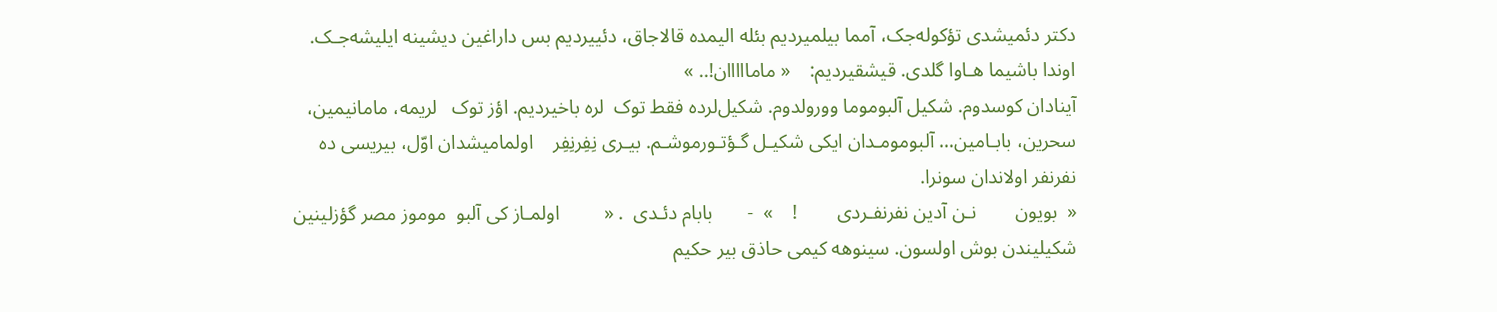دکتر دئمیشدی تؤکوله‌جک، آمما بیلمیردیم بئله الیمده قالاجاق، دئییردیم بس داراغین دیشینه ایلیشه‌جـک. اوندا باشیما هـاوا گلدی. قیشقیردیم:    « مامااااان!.. »
آینادان کوسدوم. شکیل آلبوموما وورولدوم. شکیل‌لرده فقط توک  ‌لره باخیردیم. اؤز توک   ‌لریمه، مامانیمین، سحرین، بابـامین… آلبومومـدان ایکی شکیـل گـؤتـورموشـم. بیـری نِفِرنِفِر    اولمامیشدان اوّل، بیریسی ده نفرنفر اولاندان سونرا.
«  بویون        نـن آدین نفرنفـردی        !    »  -       بابام دئـدی  . «         اولمـاز کی آلبو  موموز مصر گؤزلینین شکیلیندن بوش اولسون. سینوهه کیمی حاذق بیر حکیم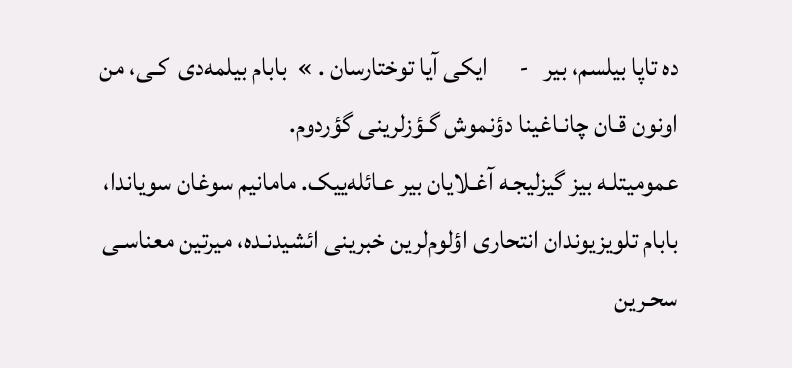ده تاپا بیلسم‌، بیر   -      ایکی آیا توختارسان . »  بابام بیلمه‌دی  کـی، من اونون قـان چانـاغینا دؤنموش گـؤزلرینی گؤردوم.
عمومیتلـه بیز گیزلیجـه آغـلایان بیر عـائله‌ییک. مامانیم سوغان سویاندا، بابام تلویزیوندان انتحاری اؤلوم‌لرین خبرینی ائشیدنـده، میرتین معناسـی سحـرین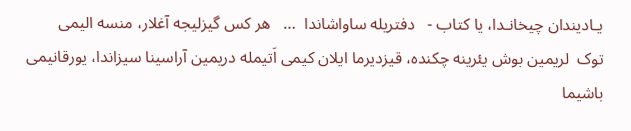یـادیندان چیخانـدا، یا کتاب -   دفتریله ساواشاندا  …   هر کس گیزلیجه آغلار، منسه الیمی توک  ‌لریمین بوش یئرینه چکنده، قیزدیرما ایلان کیمی اَتیمله دریمین آراسینا سیزاندا، یورقانیمی باشیما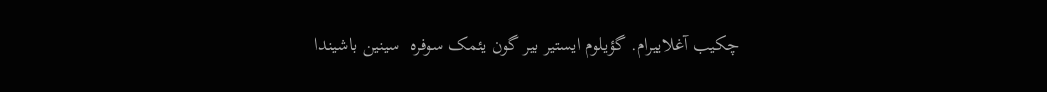چکیب آغلاییرام. گؤیلوم ایستیر بیر گون یئمک سوفره  ‌سینین باشیندا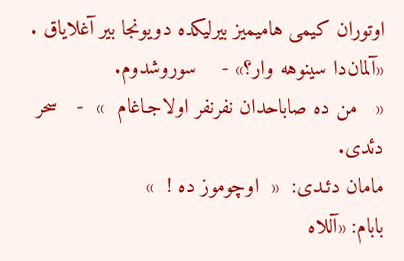اوتوران کیمی هامیمیز بیرلیکده دویونجا بیر آغلایاق .
«آلمان‌دا سینوهه وار؟» -    سوروشدوم.
«   من ده صاباحدان نفرنفر اولاجـاغام  »  -   سحر دئدی.
مامان دئـدی:  «  اوچوموز ده !  »
بابام: «آللاه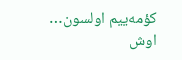کؤمه‌ییم اولسون… اوش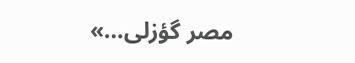مصر گؤزلی…»